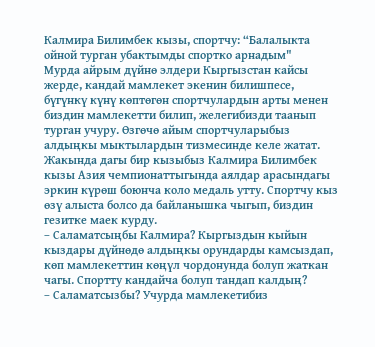Калмира Билимбек кызы, спортчу: “Балалыкта ойной турган убактымды спортко арнадым"
Мурда айрым дүйнө элдери Кыргызстан кайсы жерде, кандай мамлекет экенин билишпесе, бүгүнкү күнү көптөгөн спортчулардын арты менен биздин мамлекетти билип, желегибизди таанып турган учуру. Өзгөчө айым спортчуларыбыз алдыңкы мыктылардын тизмесинде келе жатат. Жакында дагы бир кызыбыз Калмира Билимбек кызы Азия чемпионаттыгында аялдар арасындагы эркин күрөш боюнча коло медаль утту. Спортчу кыз өзү алыста болсо да байланышка чыгып, биздин гезитке маек курду.
– Саламатсыңбы Калмира? Кыргыздын кыйын кыздары дүйнөдө алдыңкы орундарды камсыздап, көп мамлекеттин көңүл чордонунда болуп жаткан чагы. Спортту кандайча болуп тандап калдың?
– Саламатсызбы? Учурда мамлекетибиз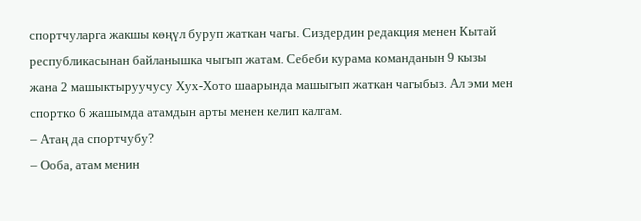спортчуларга жакшы көңүл буруп жаткан чагы. Сиздердин редакция менен Кытай республикасынан байланышка чыгып жатам. Себеби курама команданын 9 кызы жана 2 машыктыруучусу Хух-Хото шаарында машыгып жаткан чагыбыз. Ал эми мен спортко 6 жашымда атамдын арты менен келип калгам.
– Атаң да спортчубу?
– Ооба, атам менин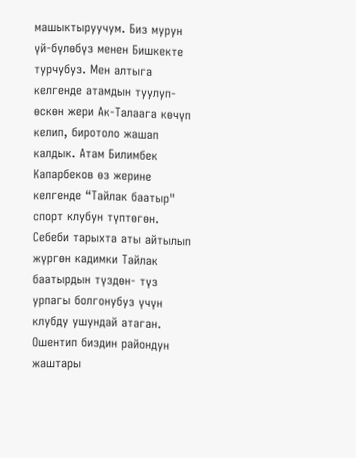машыктыруучум. Биз мурун үй-бүлөбүз менен Бишкекте турчубуз. Мен алтыга келгенде атамдын туулуп-өскөн жери Ак-Талаага көчүп келип, биротоло жашап калдык. Атам Билимбек Капарбеков өз жерине келгенде “Тайлак баатыр" спорт клубун түптөгөн. Себеби тарыхта аты айтылып жүргөн кадимки Тайлак баатырдын түздөн- түз урпагы болгонубуз үчүн клубду ушундай атаган. Ошентип биздин райондун жаштары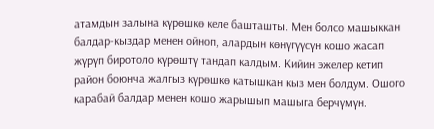атамдын залына күрөшкө келе башташты. Мен болсо машыккан балдар-кыздар менен ойноп, алардын көнүгүүсүн кошо жасап жүрүп биротоло күрөштү тандап калдым. Кийин эжелер кетип район боюнча жалгыз күрөшкө катышкан кыз мен болдум. Ошого карабай балдар менен кошо жарышып машыга берчүмүн.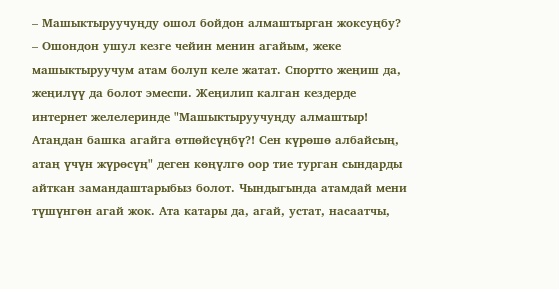– Машыктыруучуңду ошол бойдон алмаштырган жоксуңбу?
– Ошондон ушул кезге чейин менин агайым, жеке машыктыруучум атам болуп келе жатат. Спортто жеңиш да, жеңилүү да болот эмеспи. Жеңилип калган кездерде интернет желелеринде "Машыктыруучуңду алмаштыр! Атаңдан башка агайга өтпөйсүңбү?! Сен күрөшө албайсың, атаң үчүн жүрөсүң" деген көңүлгө оор тие турган сындарды айткан замандаштарыбыз болот. Чындыгында атамдай мени түшүнгөн агай жок. Ата катары да, агай, устат, насаатчы,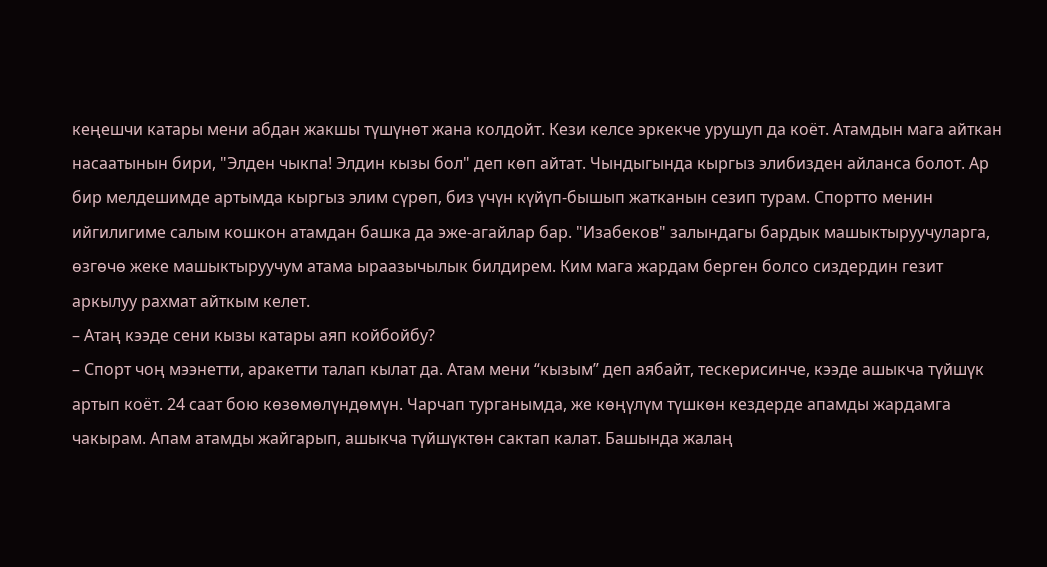кеңешчи катары мени абдан жакшы түшүнөт жана колдойт. Кези келсе эркекче урушуп да коёт. Атамдын мага айткан насаатынын бири, "Элден чыкпа! Элдин кызы бол" деп көп айтат. Чындыгында кыргыз элибизден айланса болот. Ар бир мелдешимде артымда кыргыз элим сүрөп, биз үчүн күйүп-бышып жатканын сезип турам. Спортто менин ийгилигиме салым кошкон атамдан башка да эже-агайлар бар. "Изабеков" залындагы бардык машыктыруучуларга, өзгөчө жеке машыктыруучум атама ыраазычылык билдирем. Ким мага жардам берген болсо сиздердин гезит аркылуу рахмат айткым келет.
– Атаң кээде сени кызы катары аяп койбойбу?
– Спорт чоң мээнетти, аракетти талап кылат да. Атам мени “кызым” деп аябайт, тескерисинче, кээде ашыкча түйшүк артып коёт. 24 саат бою көзөмөлүндөмүн. Чарчап турганымда, же көңүлүм түшкөн кездерде апамды жардамга чакырам. Апам атамды жайгарып, ашыкча түйшүктөн сактап калат. Башында жалаң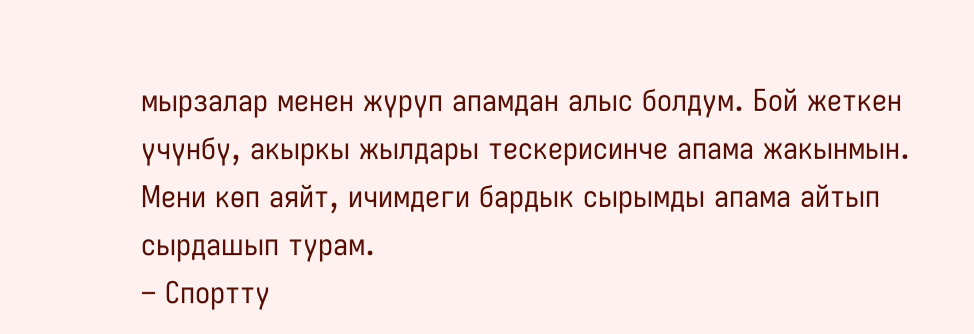мырзалар менен жүрүп апамдан алыс болдум. Бой жеткен үчүнбү, акыркы жылдары тескерисинче апама жакынмын. Мени көп аяйт, ичимдеги бардык сырымды апама айтып сырдашып турам.
– Спортту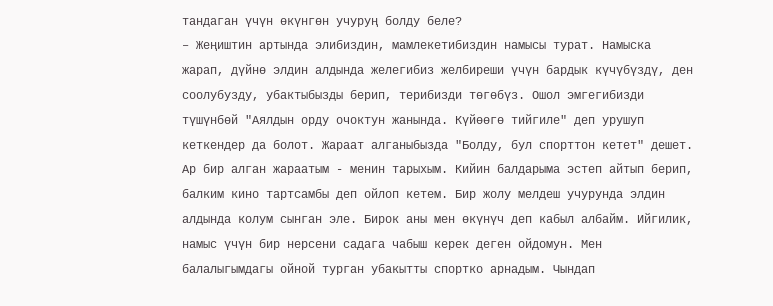тандаган үчүн өкүнгөн учуруң болду беле?
– Жеңиштин артында элибиздин, мамлекетибиздин намысы турат. Намыска жарап, дүйнө элдин алдында желегибиз желбиреши үчүн бардык күчүбүздү, ден соолубузду, убактыбызды берип, терибизди төгөбүз. Ошол эмгегибизди түшүнбөй "Аялдын орду очоктун жанында. Күйөөгө тийгиле" деп урушуп кеткендер да болот. Жараат алганыбызда "Болду, бул спорттон кетет" дешет. Ар бир алган жараатым - менин тарыхым. Кийин балдарыма эстеп айтып берип, балким кино тартсамбы деп ойлоп кетем. Бир жолу мелдеш учурунда элдин алдында колум сынган эле. Бирок аны мен өкүнүч деп кабыл албайм. Ийгилик, намыс үчүн бир нерсени садага чабыш керек деген ойдомун. Мен балалыгымдагы ойной турган убакытты спортко арнадым. Чындап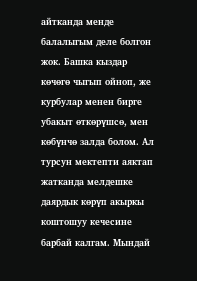айтканда менде балалыгым деле болгон жок. Башка кыздар көчөгө чыгып ойноп, же курбулар менен бирге убакыт өткөрүшсө, мен көбүнчө залда болом. Ал турсун мектепти аяктап жатканда мелдешке даярдык көрүп акыркы коштошуу кечесине барбай калгам. Мындай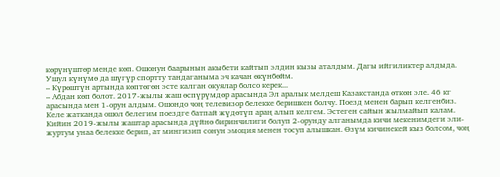көрүнүштөр менде көп. Ошонун баарынын акыбети кайтып элдин кызы аталдым. Дагы ийгиликтер алдыда. Ушул күнүмө да шүгүр спортту тандаганыма эч качан өкүнбөйм.
– Күрөштүн артында көптөгөн эсте калган окуялар болсо керек...
– Абдан көп болот. 2017-жылы жаш өспүрүмдөр арасында Эл аралык мелдеш Казакстанда өткөн эле. 46 кг арасында мен 1-орун алдым. Ошондо чоң телевизор белекке беришкен болчу. Поезд менен барып келгенбиз. Келе жатканда ошол белегим поездге батпай жүдөтүп араң алып келгем. Эстеген сайын жылмайып калам. Кийин 2019-жылы жаштар арасында дүйнө биринчилиги болуп 2-орунду алганымда кичи мекенимдеги эли-журтум унаа белекке берип, ат мингизип сонун эмоция менен тосуп алышкан. Өзүм кичинекей кыз болсом, чоң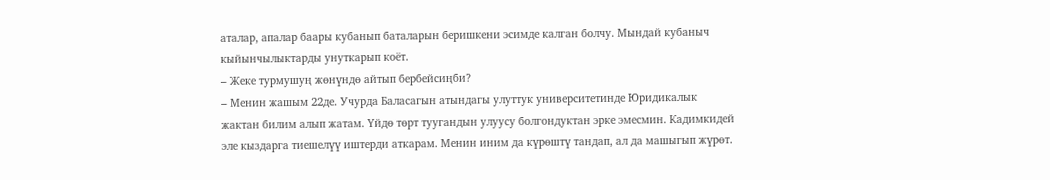аталар, апалар баары кубанып баталарын беришкени эсимде калган болчу. Мындай кубаныч кыйынчылыктарды унуткарып коёт.
– Жеке турмушуң жөнүндө айтып бербейсиңби?
– Менин жашым 22де. Учурда Баласагын атындагы улуттук университетинде Юридикалык жактан билим алып жатам. Үйдө төрт туугандын улуусу болгондуктан эрке эмесмин. Кадимкидей эле кыздарга тиешелүү иштерди аткарам. Менин иним да күрөштү тандап, ал да машыгып жүрөт.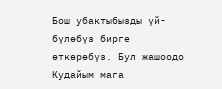Бош убактыбызды үй-бүлөбүз бирге өткөрөбүз. Бул жашоодо Кудайым мага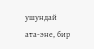ушундай ата-эне, бир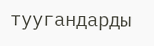туугандарды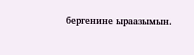бергенине ыраазымын.